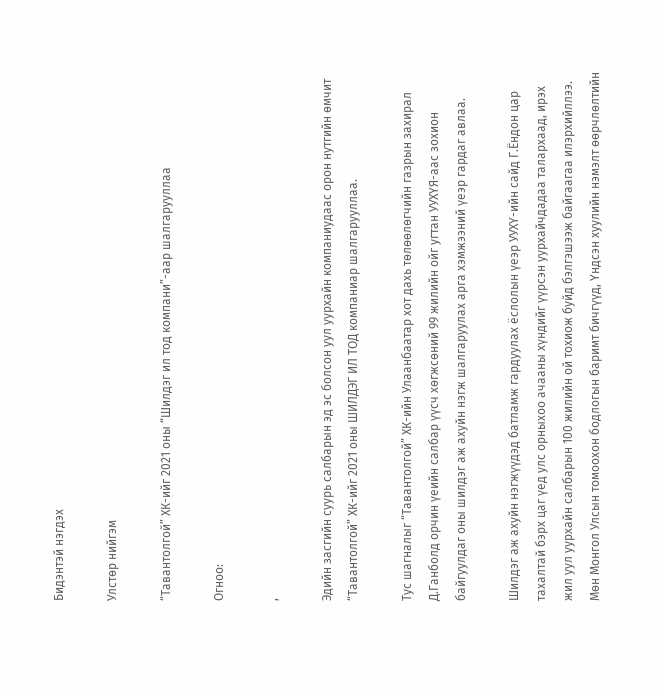Бидэнтэй нэгдэх

Улстөр нийгэм

“Тавантолгой” ХК-ийг 2021 оны “Шилдэг ил тод компани”-аар шалгарууллаа

Огноо:

,

Эдийн засгийн суурь салбарын эд эс болсон уул уурхайн компаниудаас орон нутгийн өмчит “Тавантолгой” ХК-ийг 2021 оны ШИЛДЭГ ИЛ ТОД компаниар шалгарууллаа.

Тус шагналыг “Тавантолгой” ХК-ийн Улаанбаатар хот дахь төлөөлөгчийн газрын захирал Д.Ганболд орчин үеийн салбар үүсч хөгжсөний 99 жилийн ойг угтан УУХҮЯ-аас зохион байгуулдаг оны шилдэг аж ахуйн нэгж шалгаруулах арга хэмжээний үеэр гардаг авлаа.

Шилдэг аж ахуйн нэгжүүдэд батламж гардуулах ёслолын үеэр УУХҮ-ийн сайд Г.Ёндон цар тахалтай бэрх цаг үед улс орныхоо ачааны хүндийг үүрсэн уурхайчдадаа талархаад, ирэх жил уул уурхайн салбарын 100 жилийн ой тохиож буйд бэлгэшээж байгаагаа илэрхийллээ. Мөн Монгол Улсын томоохон бодлогын баримт бичгүүд, Үндсэн хуулийн нэмэлт өөрчлөлтийн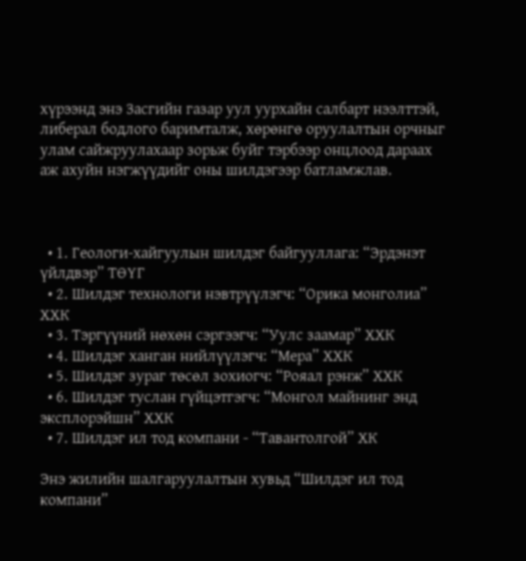хүрээнд энэ Засгийн газар уул уурхайн салбарт нээлттэй, либерал бодлого баримталж, хөрөнгө оруулалтын орчныг улам сайжруулахаар зорьж буйг тэрбээр онцлоод дараах аж ахуйн нэгжүүдийг оны шилдэгээр батламжлав.



  • 1. Геологи-хайгуулын шилдэг байгууллага: “Эрдэнэт үйлдвэр” ТӨҮГ
  • 2. Шилдэг технологи нэвтрүүлэгч: “Орика монголиа” ХХК
  • 3. Тэргүүний нөхөн сэргээгч: “Уулс заамар” ХХК
  • 4. Шилдэг ханган нийлүүлэгч: “Мера” ХХК
  • 5. Шилдэг зураг төсөл зохиогч: “Рояал рэнж” ХХК
  • 6. Шилдэг туслан гүйцэтгэгч: “Монгол майнинг энд эксплорэйшн” ХХК
  • 7. Шилдэг ил тод компани - “Тавантолгой” ХК

Энэ жилийн шалгаруулалтын хувьд “Шилдэг ил тод компани”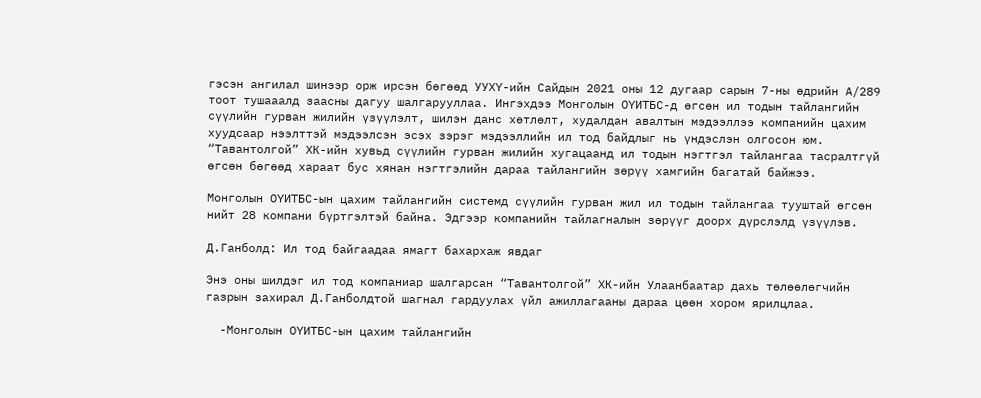гэсэн ангилал шинээр орж ирсэн бөгөөд УУХҮ-ийн Сайдын 2021 оны 12 дугаар сарын 7-ны өдрийн А/289 тоот тушааалд заасны дагуу шалгарууллаа. Ингэхдээ Монголын ОҮИТБС-д өгсөн ил тодын тайлангийн сүүлийн гурван жилийн үзүүлэлт, шилэн данс хөтлөлт, худалдан авалтын мэдээллээ компанийн цахим хуудсаар нээлттэй мэдээлсэн эсэх зэрэг мэдээллийн ил тод байдлыг нь үндэслэн олгосон юм. “Тавантолгой” ХК-ийн хувьд сүүлийн гурван жилийн хугацаанд ил тодын нэгтгэл тайлангаа тасралтгүй өгсөн бөгөөд хараат бус хянан нэгтгэлийн дараа тайлангийн зөрүү хамгийн багатай байжээ.

Монголын ОҮИТБС-ын цахим тайлангийн системд сүүлийн гурван жил ил тодын тайлангаа тууштай өгсөн нийт 28 компани бүртгэлтэй байна. Эдгээр компанийн тайлагналын зөрүүг доорх дүрслэлд үзүүлэв.

Д.Ганболд: Ил тод байгаадаа ямагт бахархаж явдаг

Энэ оны шилдэг ил тод компаниар шалгарсан “Тавантолгой” ХК-ийн Улаанбаатар дахь төлөөлөгчийн газрын захирал Д.Ганболдтой шагнал гардуулах үйл ажиллагааны дараа цөөн хором ярилцлаа.

  -Монголын ОҮИТБС-ын цахим тайлангийн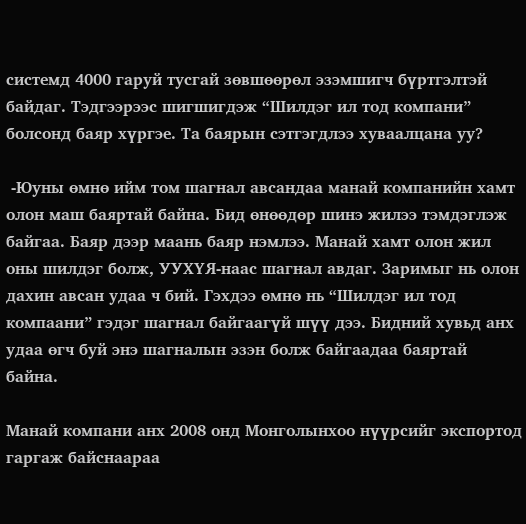системд 4000 гаруй тусгай зөвшөөрөл эзэмшигч бүртгэлтэй байдаг. Тэдгээрээс шигшигдэж “Шилдэг ил тод компани” болсонд баяр хүргэе. Та баярын сэтгэгдлээ хуваалцана уу?

 -Юуны өмнө ийм том шагнал авсандаа манай компанийн хамт олон маш баяртай байна. Бид өнөөдөр шинэ жилээ тэмдэглэж байгаа. Баяр дээр маань баяр нэмлээ. Манай хамт олон жил оны шилдэг болж, УУХҮЯ-наас шагнал авдаг. Заримыг нь олон дахин авсан удаа ч бий. Гэхдээ өмнө нь “Шилдэг ил тод компаани” гэдэг шагнал байгаагүй шүү дээ. Бидний хувьд анх удаа өгч буй энэ шагналын эзэн болж байгаадаа баяртай байна.

Манай компани анх 2008 онд Монголынхоо нүүрсийг экспортод гаргаж байснаараа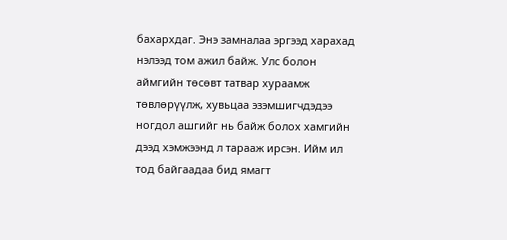бахархдаг. Энэ замналаа эргээд харахад нэлээд том ажил байж. Улс болон аймгийн төсөвт татвар хураамж төвлөрүүлж, хувьцаа эзэмшигчдэдээ ногдол ашгийг нь байж болох хамгийн дээд хэмжээнд л тарааж ирсэн. Ийм ил тод байгаадаа бид ямагт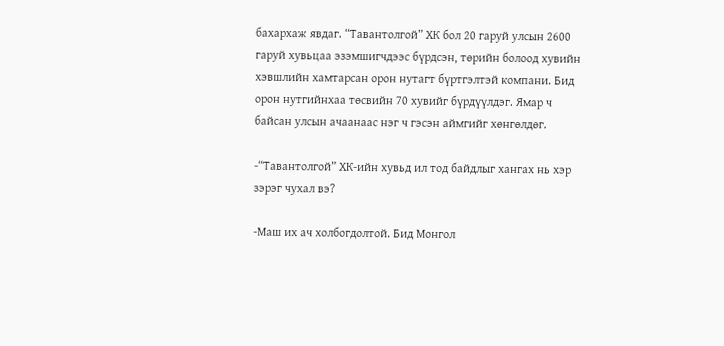бахархаж явдаг. “Тавантолгой” ХК бол 20 гаруй улсын 2600 гаруй хувьцаа эзэмшигчдээс бүрдсэн, төрийн болоод хувийн хэвшлийн хамтарсан орон нутагт бүртгэлтэй компани. Бид орон нутгийнхаа төсвийн 70 хувийг бүрдүүлдэг. Ямар ч байсан улсын ачаанаас нэг ч гэсэн аймгийг хөнгөлдөг.

-“Тавантолгой” ХК-ийн хувьд ил тод байдлыг хангах нь хэр зэрэг чухал вэ?

-Маш их ач холбогдолтой. Бид Монгол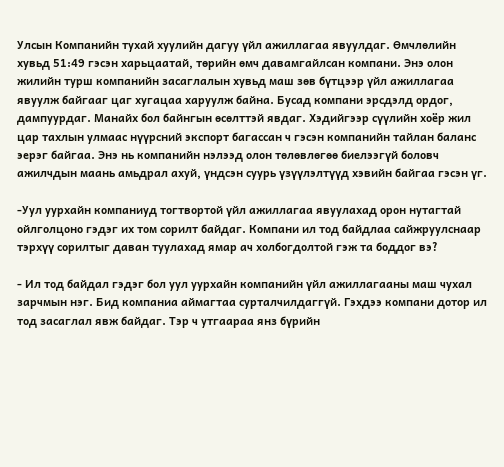Улсын Компанийн тухай хуулийн дагуу үйл ажиллагаа явуулдаг. Өмчлөлийн хувьд 51:49 гэсэн харьцаатай, төрийн өмч давамгайлсан компани. Энэ олон жилийн турш компанийн засаглалын хувьд маш зөв бүтцээр үйл ажиллагаа явуулж байгааг цаг хугацаа харуулж байна. Бусад компани эрсдэлд ордог, дампуурдаг. Манайх бол байнгын өсөлттэй явдаг. Хэдийгээр сүүлийн хоёр жил цар тахлын улмаас нүүрсний экспорт багассан ч гэсэн компанийн тайлан баланс эерэг байгаа. Энэ нь компанийн нэлээд олон төлөвлөгөө биелээгүй боловч ажилчдын маань амьдрал ахуй, үндсэн суурь үзүүлэлтүүд хэвийн байгаа гэсэн үг.

-Уул уурхайн компаниуд тогтвортой үйл ажиллагаа явуулахад орон нутагтай ойлголцоно гэдэг их том сорилт байдаг. Компани ил тод байдлаа сайжруулснаар тэрхүү сорилтыг даван туулахад ямар ач холбогдолтой гэж та боддог вэ?

- Ил тод байдал гэдэг бол уул уурхайн компанийн үйл ажиллагааны маш чухал зарчмын нэг. Бид компаниа аймагтаа сурталчилдаггүй. Гэхдээ компани дотор ил тод засаглал явж байдаг. Тэр ч утгаараа янз бүрийн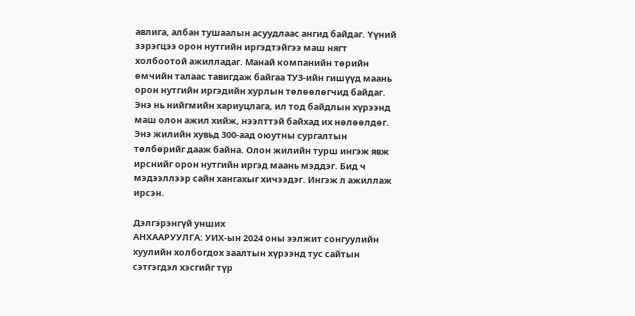авлига, албан тушаалын асуудлаас ангид байдаг. Үүний зэрэгцээ орон нутгийн иргэдтэйгээ маш нягт холбоотой ажилладаг. Манай компанийн төрийн өмчийн талаас тавигдаж байгаа ТУЗ-ийн гишүүд маань орон нутгийн иргэдийн хурлын төлөөлөгчид байдаг. Энэ нь нийгмийн хариуцлага, ил тод байдлын хүрээнд маш олон ажил хийж, нээлттэй байхад их нөлөөлдөг. Энэ жилийн хувьд 300-аад оюутны сургалтын төлбөрийг дааж байна. Олон жилийн турш ингэж явж ирснийг орон нутгийн иргэд маань мэддэг. Бид ч мэдээллээр сайн хангахыг хичээдэг. Ингэж л ажиллаж ирсэн.

Дэлгэрэнгүй унших
АНХААРУУЛГА: УИХ-ын 2024 оны ээлжит сонгуулийн хуулийн холбогдох заалтын хүрээнд тус сайтын сэтгэгдэл хэсгийг түр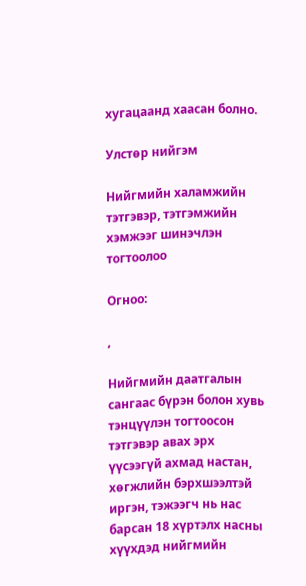хугацаанд хаасан болно.

Улстөр нийгэм

Нийгмийн халамжийн тэтгэвэр, тэтгэмжийн хэмжээг шинэчлэн тогтоолоо

Огноо:

,

Нийгмийн даатгалын сангаас бүрэн болон хувь тэнцүүлэн тогтоосон тэтгэвэр авах эрх үүсээгүй ахмад настан, хөгжлийн бэрхшээлтэй иргэн, тэжээгч нь нас барсан 18 хүртэлх насны хүүхдэд нийгмийн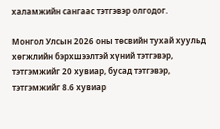халамжийн сангаас тэтгэвэр олгодог.

Монгол Улсын 2026 оны төсвийн тухай хуульд хөгжлийн бэрхшээлтэй хүний тэтгэвэр, тэтгэмжийг 20 хувиар, бусад тэтгэвэр, тэтгэмжийг 8.6 хувиар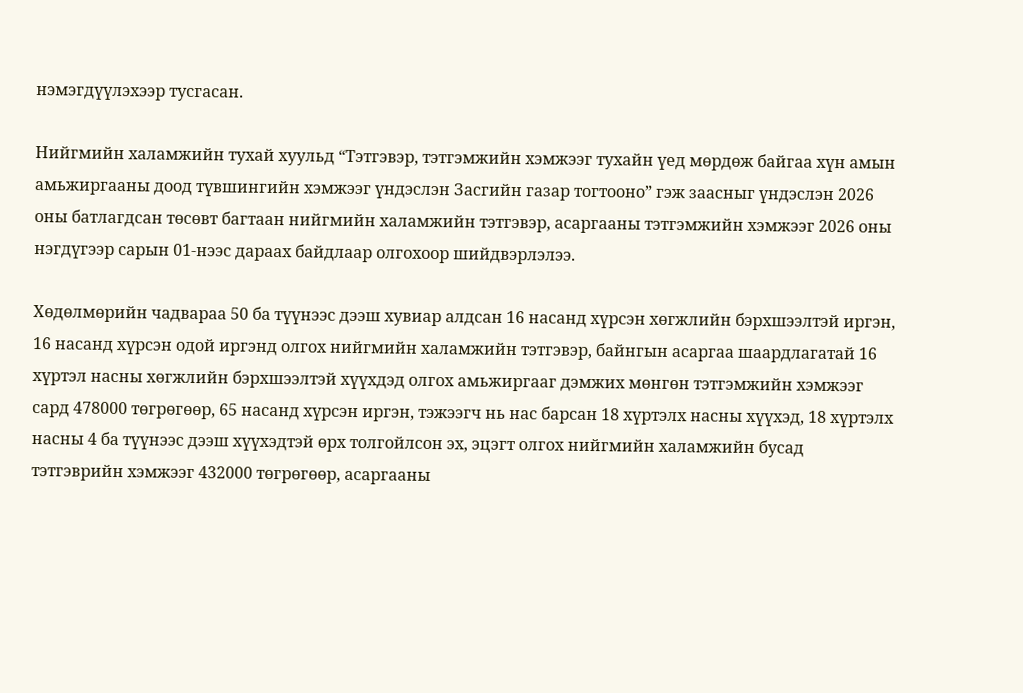нэмэгдүүлэхээр тусгасан.

Нийгмийн халамжийн тухай хуульд “Тэтгэвэр, тэтгэмжийн хэмжээг тухайн үед мөрдөж байгаа хүн амын амьжиргааны доод түвшингийн хэмжээг үндэслэн Засгийн газар тогтооно” гэж заасныг үндэслэн 2026 оны батлагдсан төсөвт багтаан нийгмийн халамжийн тэтгэвэр, асаргааны тэтгэмжийн хэмжээг 2026 оны нэгдүгээр сарын 01-нээс дараах байдлаар олгохоор шийдвэрлэлээ.

Хөдөлмөрийн чадвараа 50 ба түүнээс дээш хувиар алдсан 16 насанд хүрсэн хөгжлийн бэрхшээлтэй иргэн, 16 насанд хүрсэн одой иргэнд олгох нийгмийн халамжийн тэтгэвэр, байнгын асаргаа шаардлагатай 16 хүртэл насны хөгжлийн бэрхшээлтэй хүүхдэд олгох амьжиргааг дэмжих мөнгөн тэтгэмжийн хэмжээг сард 478000 төгрөгөөр, 65 насанд хүрсэн иргэн, тэжээгч нь нас барсан 18 хүртэлх насны хүүхэд, 18 хүртэлх насны 4 ба түүнээс дээш хүүхэдтэй өрх толгойлсон эх, эцэгт олгох нийгмийн халамжийн бусад тэтгэврийн хэмжээг 432000 төгрөгөөр, асаргааны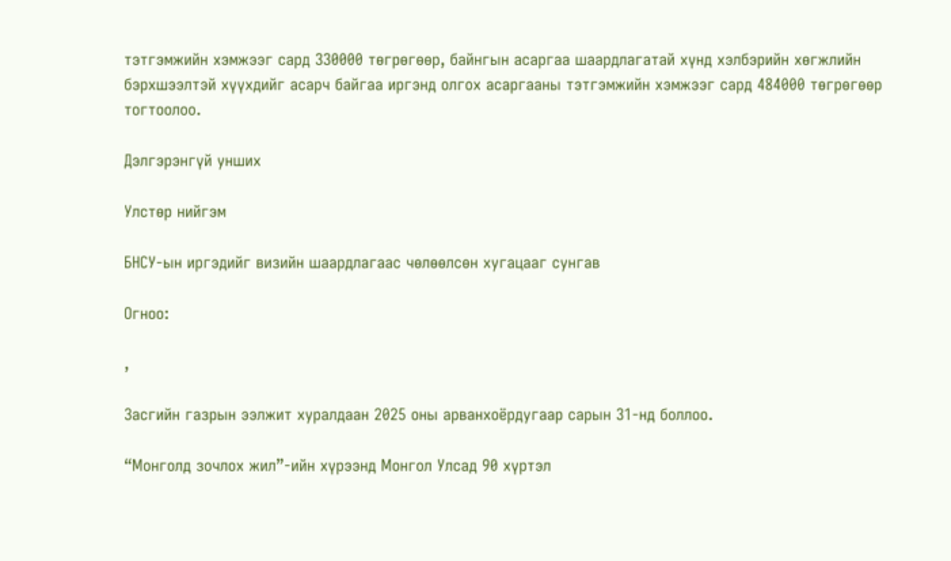тэтгэмжийн хэмжээг сард 330000 төгрөгөөр, байнгын асаргаа шаардлагатай хүнд хэлбэрийн хөгжлийн бэрхшээлтэй хүүхдийг асарч байгаа иргэнд олгох асаргааны тэтгэмжийн хэмжээг сард 484000 төгрөгөөр тогтоолоо.

Дэлгэрэнгүй унших

Улстөр нийгэм

БНСУ-ын иргэдийг визийн шаардлагаас чөлөөлсөн хугацааг сунгав

Огноо:

,

Засгийн газрын ээлжит хуралдаан 2025 оны арванхоёрдугаар сарын 31-нд боллоо.

“Монголд зочлох жил”-ийн хүрээнд Монгол Улсад 90 хүртэл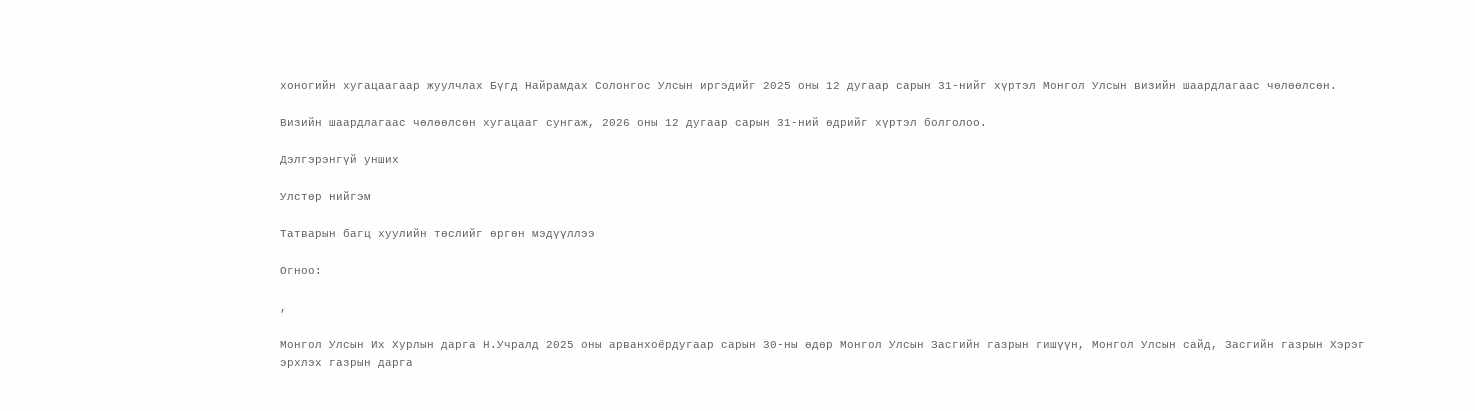хоногийн хугацаагаар жуулчлах Бүгд Найрамдах Солонгос Улсын иргэдийг 2025 оны 12 дугаар сарын 31-нийг хүртэл Монгол Улсын визийн шаардлагаас чөлөөлсөн.

Визийн шаардлагаас чөлөөлсөн хугацааг сунгаж, 2026 оны 12 дугаар сарын 31-ний өдрийг хүртэл болголоо.

Дэлгэрэнгүй унших

Улстөр нийгэм

Татварын багц хуулийн төслийг өргөн мэдүүллээ

Огноо:

,

Монгол Улсын Их Хурлын дарга Н.Учралд 2025 оны арванхоёрдугаар сарын 30-ны өдөр Монгол Улсын Засгийн газрын гишүүн, Монгол Улсын сайд, Засгийн газрын Хэрэг эрхлэх газрын дарга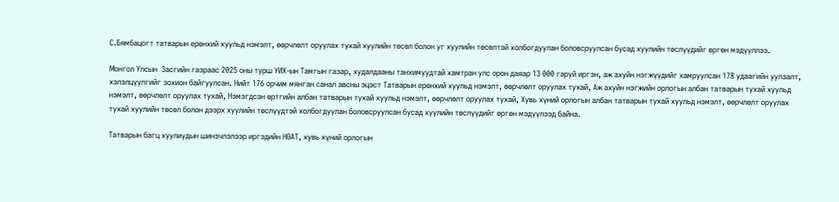С.Бямбацогт татварын ерөнхий хуульд нэмэлт, өөрчлөлт оруулах тухай хуулийн төсөл болон уг хуулийн төсөлтэй холбогдуулан боловсруулсан бусад хуулийн төслүүдийг өргөн мэдүүллээ.

Монгол Улсын  Засгийн газраас 2025 оны турш УИХ-ын Тамгын газар, худалдааны танхимуудтай хамтран улс орон даяар 13 000 гаруй иргэн, аж ахуйн нэгжүүдийг хамруулсан 178 удаагийн уулзалт, хэлэлцүүлгийг зохион байгуулсан. Нийт 176 орчим мянган санал авсны эцэст Татварын ерөнхий хуульд нэмэлт, өөрчлөлт оруулах тухай, Аж ахуйн нэгжийн орлогын албан татварын тухай хуульд нэмэлт, өөрчлөлт оруулах тухай, Нэмэгдсэн өртгийн албан татварын тухай хуульд нэмэлт, өөрчлөлт оруулах тухай, Хувь хүний орлогын албан татварын тухай хуульд нэмэлт, өөрчлөлт оруулах тухай хуулийн төсөл болон дээрх хуулийн төслүүдтэй холбогдуулан боловсруулсан бусад хуулийн төслүүдийг өргөн мэдүүлээд байна.

Татварын багц хуулиудын шинэчлэлээр иргэдийн НӨАТ, хувь хүний орлогын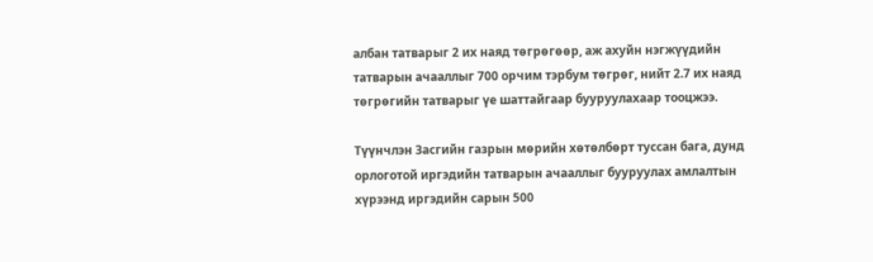албан татварыг 2 их наяд төгрөгөөр, аж ахуйн нэгжүүдийн татварын ачааллыг 700 орчим тэрбум төгрөг, нийт 2.7 их наяд төгрөгийн татварыг үе шаттайгаар бууруулахаар тооцжээ.

Түүнчлэн Засгийн газрын мөрийн хөтөлбөрт туссан бага, дунд орлоготой иргэдийн татварын ачааллыг бууруулах амлалтын хүрээнд иргэдийн сарын 500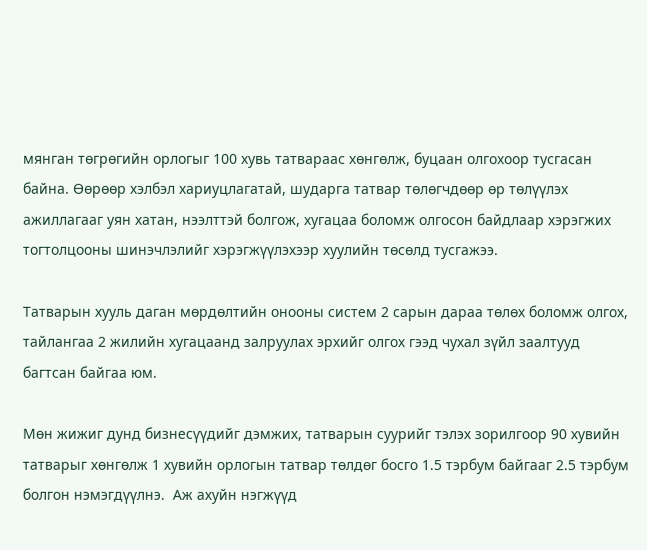мянган төгрөгийн орлогыг 100 хувь татвараас хөнгөлж, буцаан олгохоор тусгасан байна. Өөрөөр хэлбэл хариуцлагатай, шударга татвар төлөгчдөөр өр төлүүлэх ажиллагааг уян хатан, нээлттэй болгож, хугацаа боломж олгосон байдлаар хэрэгжих тогтолцооны шинэчлэлийг хэрэгжүүлэхээр хуулийн төсөлд тусгажээ.

Татварын хууль даган мөрдөлтийн онооны систем 2 сарын дараа төлөх боломж олгох, тайлангаа 2 жилийн хугацаанд залруулах эрхийг олгох гээд чухал зүйл заалтууд багтсан байгаа юм.

Мөн жижиг дунд бизнесүүдийг дэмжих, татварын суурийг тэлэх зорилгоор 90 хувийн татварыг хөнгөлж 1 хувийн орлогын татвар төлдөг босго 1.5 тэрбум байгааг 2.5 тэрбум болгон нэмэгдүүлнэ.  Аж ахуйн нэгжүүд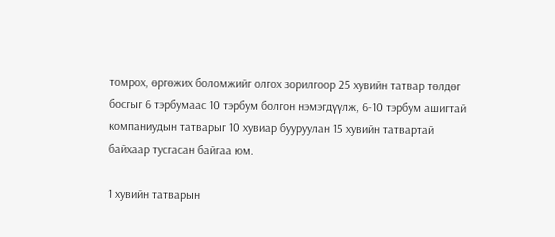томрох, өргөжих боломжийг олгох зорилгоор 25 хувийн татвар төлдөг босгыг 6 тэрбумаас 10 тэрбум болгон нэмэгдүүлж, 6-10 тэрбум ашигтай компаниудын татварыг 10 хувиар бууруулан 15 хувийн татвартай байхаар тусгасан байгаа юм.

1 хувийн татварын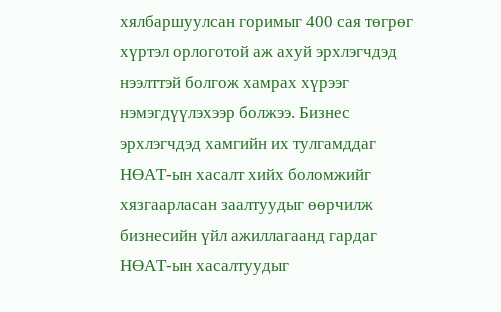хялбаршуулсан горимыг 400 сая төгрөг хүртэл орлоготой аж ахуй эрхлэгчдэд нээлттэй болгож хамрах хүрээг нэмэгдүүлэхээр болжээ. Бизнес эрхлэгчдэд хамгийн их тулгамддаг НӨАТ-ын хасалт хийх боломжийг хязгаарласан заалтуудыг өөрчилж бизнесийн үйл ажиллагаанд гардаг НӨАТ-ын хасалтуудыг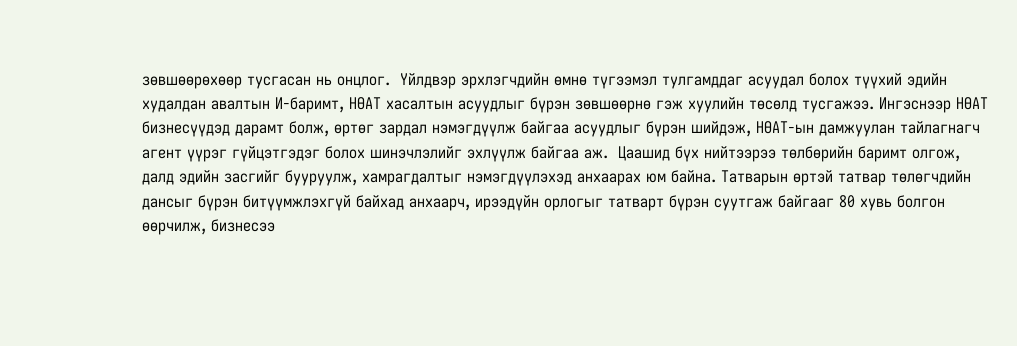зөвшөөрөхөөр тусгасан нь онцлог.  Үйлдвэр эрхлэгчдийн өмнө түгээмэл тулгамддаг асуудал болох түүхий эдийн худалдан авалтын И-баримт, НӨАТ хасалтын асуудлыг бүрэн зөвшөөрнө гэж хуулийн төсөлд тусгажээ. Ингэснээр НӨАТ бизнесүүдэд дарамт болж, өртөг зардал нэмэгдүүлж байгаа асуудлыг бүрэн шийдэж, НӨАТ-ын дамжуулан тайлагнагч агент үүрэг гүйцэтгэдэг болох шинэчлэлийг эхлүүлж байгаа аж.  Цаашид бүх нийтээрээ төлбөрийн баримт олгож, далд эдийн засгийг бууруулж, хамрагдалтыг нэмэгдүүлэхэд анхаарах юм байна. Татварын өртэй татвар төлөгчдийн дансыг бүрэн битүүмжлэхгүй байхад анхаарч, ирээдүйн орлогыг татварт бүрэн суутгаж байгааг 80 хувь болгон өөрчилж, бизнесээ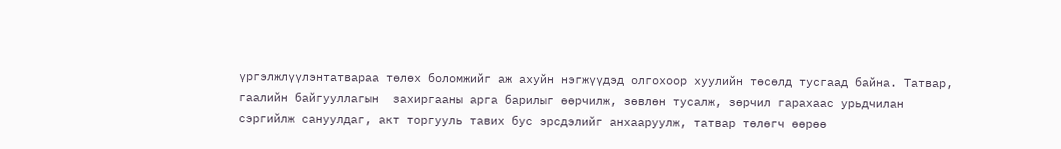үргэлжлүүлэнтатвараа төлөх боломжийг аж ахуйн нэгжүүдэд олгохоор хуулийн төсөлд тусгаад байна. Татвар, гаалийн байгууллагын  захиргааны арга барилыг өөрчилж, зөвлөн тусалж, зөрчил гарахаас урьдчилан сэргийлж сануулдаг, акт торгууль тавих бус эрсдэлийг анхааруулж, татвар төлөгч өөрөө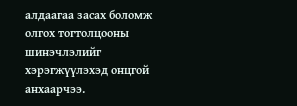алдаагаа засах боломж олгох тогтолцооны шинэчлэлийг хэрэгжүүлэхэд онцгой анхаарчээ.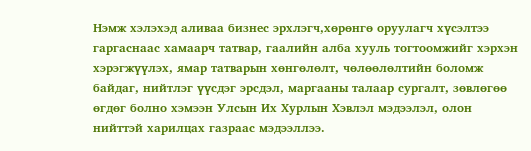Нэмж хэлэхэд аливаа бизнес эрхлэгч,хөрөнгө оруулагч хүсэлтээ гаргаснаас хамаарч татвар, гаалийн алба хууль тогтоомжийг хэрхэн хэрэгжүүлэх, ямар татварын хөнгөлөлт, чөлөөлөлтийн боломж байдаг, нийтлэг үүсдэг эрсдэл, маргааны талаар сургалт, зөвлөгөө өгдөг болно хэмээн Улсын Их Хурлын Хэвлэл мэдээлэл, олон нийттэй харилцах газраас мэдээллээ.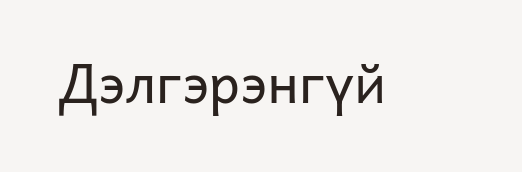Дэлгэрэнгүй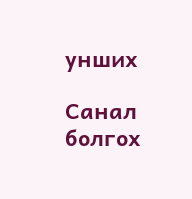унших

Санал болгох